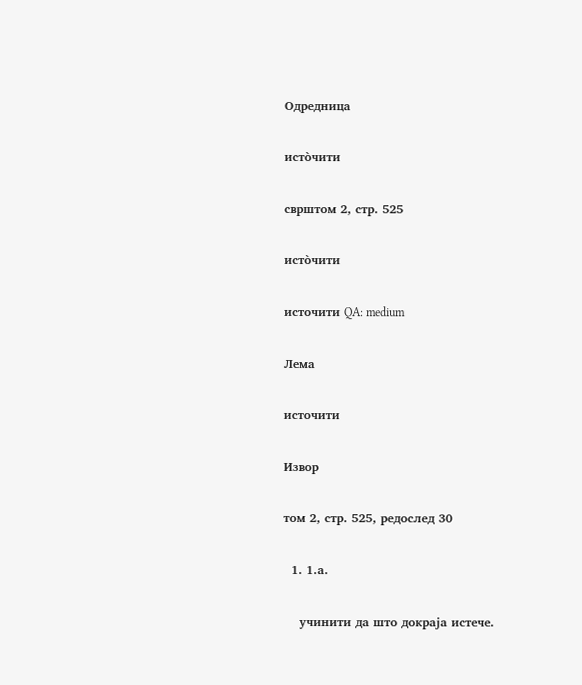Одредница

исто̀чити

сврштом 2, стр. 525

исто̀чити

источити QA: medium

Лема

источити

Извор

том 2, стр. 525, редослед 30

  1. 1.а.

    учинити да што докраја истече.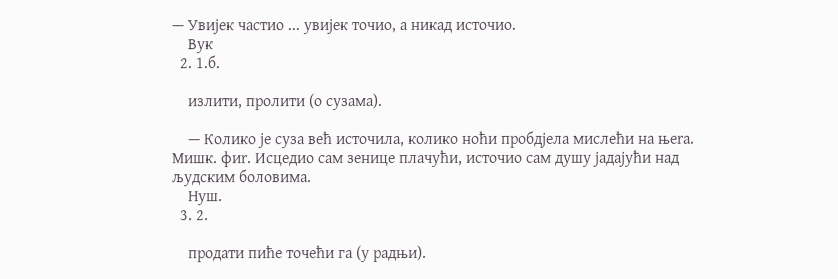— Увијек частио ... увијек точио, а никад источио.
    Вук
  2. 1.б.

    излити, пролити (о сузама).

    — Колико је суза већ источила, колико ноћи пробдјела мислећи на њеrа. Мишк. фиr. Исцедио сам зенице плачући, источио сам душу јадајући над људским боловима.
    Нуш.
  3. 2.

    продати пиће точећи га (у радњи).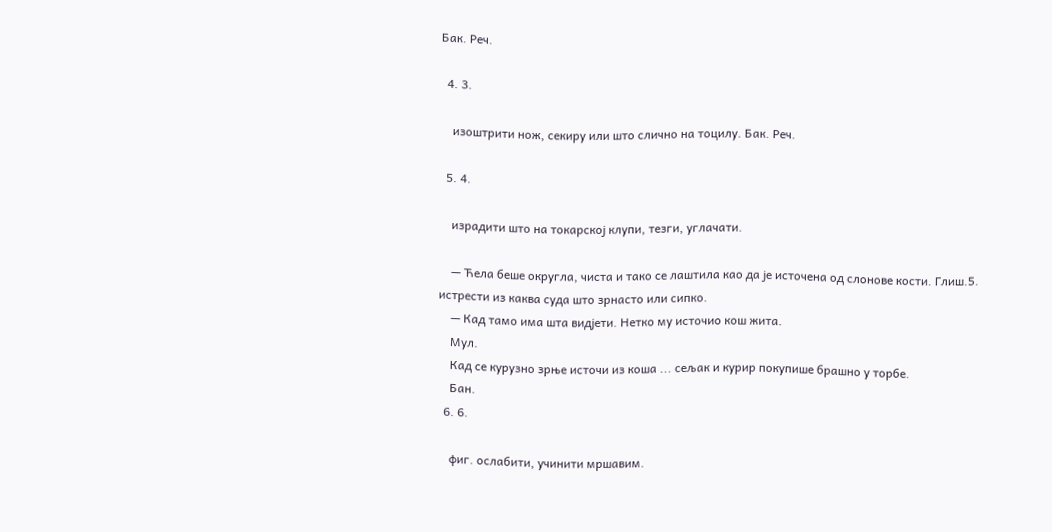Бак. Реч.

  4. 3.

    изоштрити нож, секиру или што слично на тоцилу. Бак. Реч.

  5. 4.

    израдити што на токарској клупи, тезги, углачати.

    — Ћела беше округла, чиста и тако се лаштила као да је источена од слонове кости. Глиш.5. истрести из каква суда што зрнасто или сипко.
    — Кад тамо има шта видјети. Нетко му источио кош жита.
    Мул.
    Кад се курузно зрње источи из коша ... сељак и курир покупише брашно у торбе.
    Бан.
  6. 6.

    фиг. ослабити, учинити мршавим.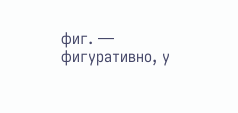фиг. — фигуративно, у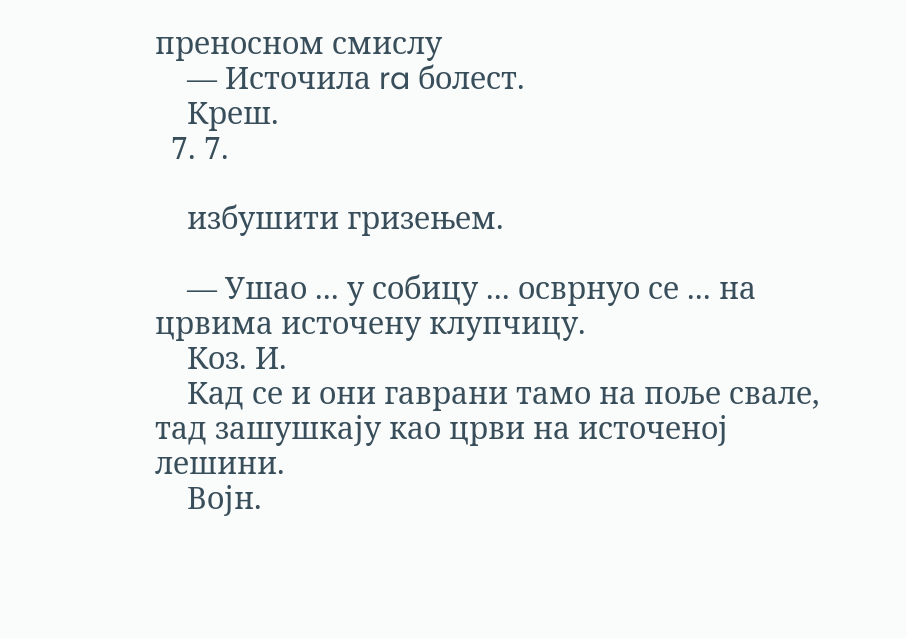преносном смислу
    — Источила ra болест.
    Креш.
  7. 7.

    избушити гризењем.

    — Ушао ... у собицу ... осврнуо се ... на црвима источену клупчицу.
    Коз. И.
    Кад се и они гаврани тамо на поље свале, тад зашушкају као црви на источеној лешини.
    Војн.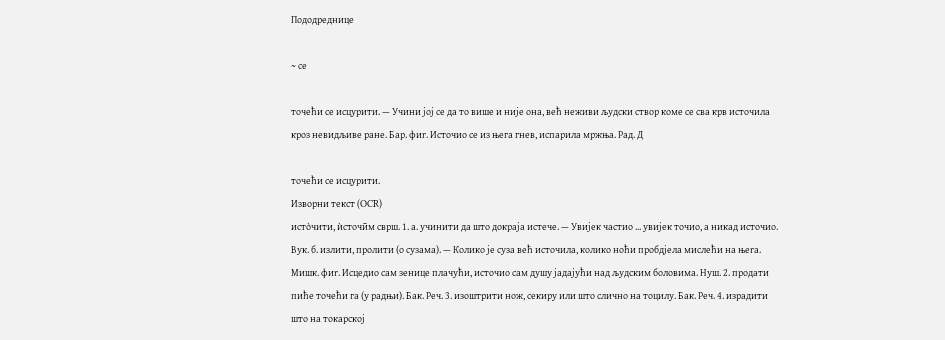Пододреднице

~ се

точећи се исцурити. — Учини јој се да то више и није она, већ неживи људски створ коме се сва крв источила кроз невидљиве ране. Бар. фиr. Источио се из њега гнев, испарила мржња. Рад. Д

точећи се исцурити.
Изворни текст (OCR)
исто̀чити, ѝсточӣм сврш. 1. а. учинити да што докраја истече. — Увијек частио ... увијек точио, а никад источио. Вук. б. излити, пролити (о сузама). — Колико је суза већ источила, колико ноћи пробдјела мислећи на њеrа. Мишк. фиr. Исцедио сам зенице плачући, источио сам душу јадајући над људским боловима. Нуш. 2. продати пиће точећи га (у радњи). Бак. Реч. 3. изоштрити нож, секиру или што слично на тоцилу. Бак. Реч. 4. израдити што на токарској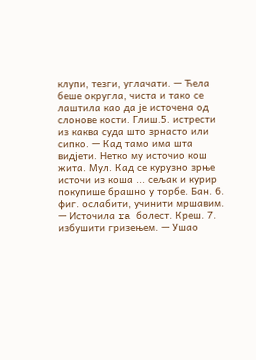клупи, тезги, углачати. — Ћела беше округла, чиста и тако се лаштила као да је источена од слонове кости. Глиш.5. истрести из каква суда што зрнасто или сипко. — Кад тамо има шта видјети. Нетко му источио кош жита. Мул. Кад се курузно зрње источи из коша ... сељак и курир покупише брашно у торбе. Бан. 6. фиг. ослабити, учинити мршавим. — Источила ra болест. Креш. 7. избушити гризењем. — Ушао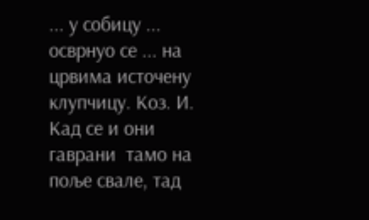... у собицу ... осврнуо се ... на црвима источену клупчицу. Коз. И. Кад се и они гаврани  тамо на поље свале, тад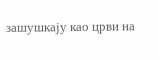зашушкају као црви на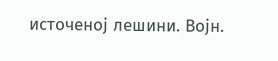источеној лешини. Војн.